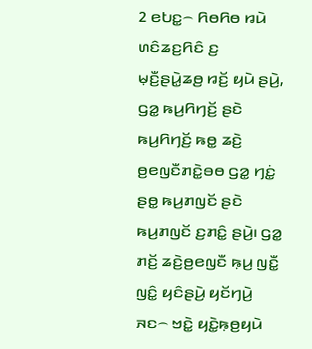2 ꤕꤝꤢ꤭꤮ ꤖꤥꤖꤥ ꤙꤣꤧ ꤛꤢꤨꤘꤢ꤬ꤖꤢꤨ ꤢ꤬ ꤗ꤫ꤢꤪ꤬ꤔꤣꤧ꤭ꤘꤥ꤬ ꤙꤢꤩ꤬ ꤟꤣꤧ ꤔꤣꤧ꤬, ꤞꤤ꤭ ꤒꤣ꤬ꤖꤚꤢꤩ꤬ ꤔꤢꤧ ꤒꤣ꤬ꤖꤚꤢꤩ꤬ ꤒꤥ꤭ ꤘꤢꤧ꤬ ꤥ꤬ꤕꤜꤢꤪꤊꤢꤧ꤭ꤋꤥ ꤞꤤ꤭ ꤚꤢꤦ꤭ ꤔꤥ꤭ ꤒꤣ꤬ꤊꤜꤢꤩ ꤔꤢꤧ ꤒꤣ꤬ꤊꤜꤢꤩ ꤢ꤬ꤊꤢꤨ꤭ ꤔꤣꤧ꤬꤯ ꤞꤤ꤭ ꤊꤢꤩ꤬ ꤘꤢꤧ꤬ꤥ꤬ꤕꤜꤢꤪ ꤒ꤫ꤣ꤬ ꤜꤢꤪ꤭ ꤜꤢꤨ꤭ ꤟꤢꤨꤔꤣꤧ꤬ ꤟꤢꤩꤚꤣꤧ꤬ ꤏꤢ꤮ ꤠꤢꤧ꤭ ꤟꤢꤧ꤭ꤒ꤫ꤥ꤬ꤟꤣꤧ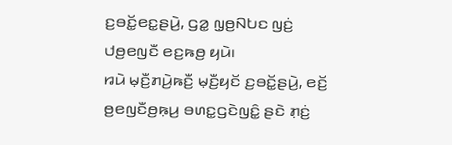ꤢ꤬ꤋꤢꤩ꤭ꤕꤢ꤭ꤔꤣꤧ꤬, ꤞꤤ꤭ ꤜ꤫ꤥ꤬ꤡꤝꤢ ꤜꤢꤦ꤬ ꤓꤥ꤬ꤕꤜꤢꤪ ꤕꤢ꤬ꤒꤥ꤬ ꤟꤣꤧ꤯
ꤙꤣꤧ ꤗ꤫ꤢꤪ꤬ꤊꤣꤧ꤬ꤒꤢꤪ꤬ ꤗ꤫ꤢꤪ꤬ꤟꤢꤩ ꤢ꤬ꤋꤢꤩ꤭ꤔꤣꤧ꤬, ꤕꤢꤩ꤬ ꤥ꤬ꤕꤜꤢꤪꤥ꤬ꤒ꤫ꤣ꤬ ꤋꤛꤢ꤭ꤞꤢꤧꤜꤢꤨ꤭ ꤔꤢꤧ ꤊ꤫ꤢꤦ꤬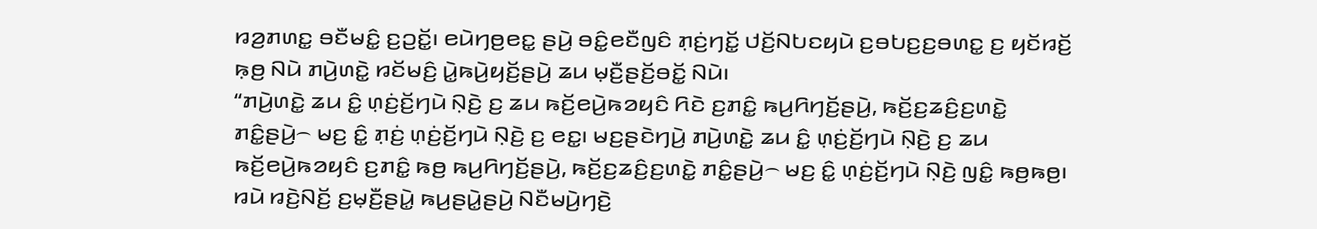ꤙꤤ꤬ꤊꤛꤢ꤭ ꤋꤢꤪꤗꤢꤨ꤭ ꤢ꤬ꤑꤢꤩ꤭꤯ ꤕꤣꤧꤚꤥ꤬ꤕꤢ꤭ ꤔꤣꤧ꤬ ꤋꤢꤨ꤭ꤕꤢꤪꤜꤢꤨ ꤊ꤫ꤢꤦ꤬ꤚꤢꤩ꤭ ꤓꤢꤩ꤬ꤡꤝꤢꤟꤣꤧ ꤢ꤬ꤋꤝꤢ꤬ꤢ꤬ꤋꤛꤢ꤭ ꤢ꤬ ꤟꤢꤩꤙꤢꤩ꤬ ꤒ꤫ꤥ꤬ ꤡꤣꤧ ꤊꤣꤧ꤬ꤛꤢꤧ꤭ ꤙꤢꤩꤗꤢꤨ꤬ ꤣꤧ꤭ꤒꤣꤧ꤬ꤟꤢꤩ꤬ꤔꤣꤧ꤬ ꤘꤣ ꤗ꤫ꤢꤪ꤬ꤔꤢꤩ꤬ꤋꤢꤩ꤭ ꤡꤣꤧ꤯
“ꤊꤣꤧ꤬ꤛꤢꤧ꤭ ꤘꤣ ꤢꤨ꤭ ꤛ꤫ꤢꤦ꤬ꤢꤩ꤬ꤚꤣꤧ ꤡ꤫ꤢꤧ꤬ ꤢ꤬ ꤘꤣ ꤒꤢꤩ꤬ꤕꤣꤧ꤬ꤒꤤꤟꤢꤨ ꤖꤢꤧ ꤢ꤬ꤊꤢꤨ꤭ ꤒꤣ꤬ꤖꤚꤢꤩ꤬ꤔꤣꤧ꤬, ꤒꤢꤩ꤬ꤢ꤬ꤘꤢꤨ꤬ꤢ꤬ꤛꤢꤧ꤭ ꤊꤢꤨ꤭ꤔꤣꤧ꤬꤮ ꤗꤢ꤬ ꤢꤨ꤭ ꤊ꤫ꤢꤦ꤬ ꤛ꤫ꤢꤦ꤬ꤢꤩ꤬ꤚꤣꤧ ꤡ꤫ꤢꤧ꤬ ꤢ꤬ ꤕꤢ꤭꤯ ꤗꤢ꤬ꤔꤢꤧꤚꤣꤧ꤬ ꤊꤣꤧ꤬ꤛꤢꤧ꤭ ꤘꤣ ꤢꤨ꤭ ꤛ꤫ꤢꤦ꤬ꤢꤩ꤬ꤚꤣꤧ ꤡ꤫ꤢꤧ꤬ ꤢ꤬ ꤘꤣ ꤒꤢꤩ꤬ꤕꤣꤧ꤬ꤒꤤꤟꤢꤨ ꤢ꤬ꤊꤢꤨ꤭ ꤒꤥ꤬ ꤒꤣ꤬ꤖꤚꤢꤩ꤬ꤔꤣꤧ꤬, ꤒꤢꤩ꤬ꤢ꤬ꤘꤢꤨ꤬ꤢ꤬ꤛꤢꤧ꤭ ꤊꤢꤨ꤭ꤔꤣꤧ꤬꤮ ꤗꤢ꤬ ꤢꤨ꤭ ꤛ꤫ꤢꤦ꤬ꤢꤩ꤬ꤚꤣꤧ ꤡ꤫ꤢꤧ꤬ ꤜꤢꤨ꤭ ꤒꤥ꤬ꤒꤥ꤬꤯
ꤙꤣꤧ ꤙꤢꤧ꤬ꤡꤢꤩ꤬ ꤢ꤬ꤗ꤫ꤢꤪ꤬ꤔꤣꤧ꤭ ꤒꤣ꤬ꤔꤣꤧ꤭ꤔꤣꤧ꤬ ꤡꤢꤪꤗꤣꤧ꤬ꤚꤢꤧ꤬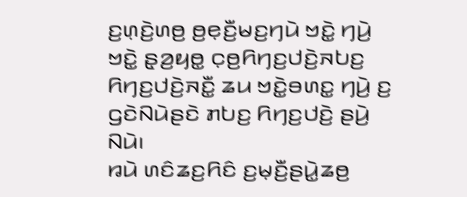ꤢ꤬ꤛ꤫ꤢꤧ꤬ꤛꤥ꤬ ꤥ꤬ꤕ꤫ꤢꤪ꤬ꤗꤢ꤬ꤚꤣꤧ ꤠꤢꤧ꤭ ꤚꤣꤧ꤬ ꤠꤢꤧ꤭ ꤔ꤫ꤤ꤬ꤟꤥ꤭ ꤍ꤫ꤥ꤬ꤖꤚꤢ꤬ꤓꤢꤧ꤬ꤏꤝꤢ꤬ ꤖꤚꤢ꤬ꤓꤢꤧ꤬ꤏꤢꤪ꤭ ꤘꤣ ꤠꤢꤧ꤭ꤋꤛꤢ꤭ ꤚꤣꤧ꤬ ꤢ꤬ ꤞꤢꤧꤡꤣꤧꤔꤢꤧ ꤊꤝꤢ꤬ ꤖꤚꤢ꤬ꤓꤢꤧ꤬ ꤔꤣꤧ꤬ ꤡꤣꤧ꤯
ꤙꤣꤧ ꤛꤢꤨꤘꤢ꤬ꤖꤢꤨ ꤢ꤬ꤗ꤫ꤢꤪ꤬ꤔꤣꤧ꤭ꤘꤥ꤬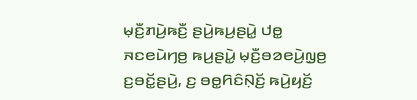ꤗ꤫ꤢꤪ꤬ꤊꤣꤧ꤬ꤒꤢꤪ꤬ ꤔꤣꤧ꤬ꤒꤣ꤬ꤔꤣꤧ꤭ ꤓꤥ꤭ ꤏꤢꤕꤣꤧꤚꤥ꤬ ꤒꤣ꤬ꤔꤣꤧ꤭ ꤗ꤫ꤢꤪ꤬ꤋꤤꤕꤣꤧ꤬ꤜ꤫ꤥ꤬ ꤢ꤬ꤋꤢꤩ꤭ꤔꤣꤧ꤬, ꤢ꤬ ꤋꤥ꤭ꤖꤢꤨꤡ꤫ꤢꤩ꤬ ꤒꤣꤧ꤬ꤟꤢꤩ꤬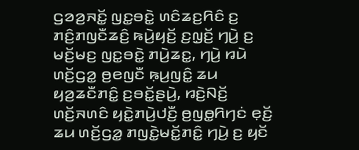ꤞꤤꤤ꤬ꤏꤢꤩ꤭ ꤜꤢ꤭ꤋꤢꤧ꤭ ꤛꤢꤨꤘꤢ꤬ꤖꤢꤨ ꤢ꤬ ꤊꤢꤨ꤬ꤊꤜꤢꤪꤘꤢꤨ꤬ ꤒꤣꤧ꤬ꤟꤢꤩ꤬ ꤢ꤬ꤜ꤫ꤢꤩ꤬ ꤚꤣꤧ꤬ ꤢ꤬ ꤗꤢꤩ꤬ꤗꤢ꤬ ꤜꤢ꤭ꤋꤢꤧ꤭ ꤊꤣꤧ꤬ꤘꤢ꤭, ꤚꤣꤧ꤬ ꤙꤣꤧ ꤛꤢꤩ꤬ꤞꤤ꤭ ꤥ꤬ꤕꤜꤢꤪ ꤒ꤫ꤣ꤬ꤜꤢꤨ꤭ ꤘꤣ ꤟꤤ꤬ꤘꤢꤪꤊꤢꤨ꤭ ꤢ꤬ꤋꤢꤩ꤭ꤔꤣꤧ꤬, ꤙꤢꤧ꤬ꤡꤢꤩ꤬ ꤛꤢꤩ꤬ꤏꤛꤢꤨ ꤟꤢꤧ꤭ꤊꤣꤧ꤬ꤓꤢꤪ꤬ ꤥ꤬ꤜꤥ꤭ꤖꤚꤢꤦ ꤕ꤫ꤢꤩ꤬ ꤘꤣ ꤛꤢꤩ꤬ꤞꤤ꤭ ꤊꤜꤢꤧ꤭ꤗꤢꤩ꤭ꤊꤢꤨ꤭ ꤚꤣꤧ꤬ ꤢ꤬ ꤟꤢꤩ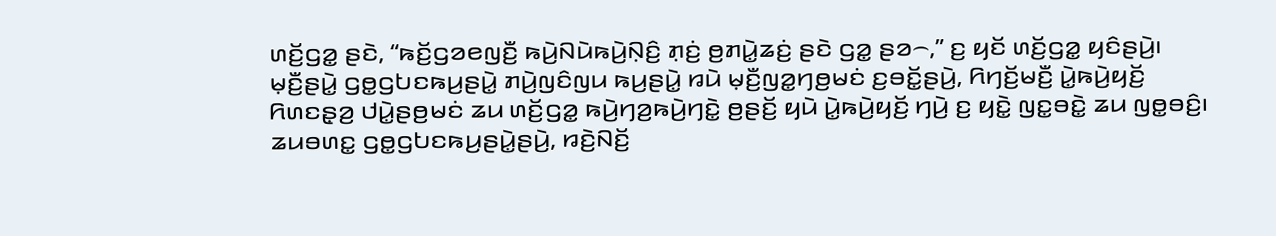ꤛꤢꤩ꤬ꤞꤤ꤭ ꤔꤢꤧ, “ꤒꤢꤩ꤬ꤞꤤꤕꤜꤢꤪ꤬ ꤒꤣꤧ꤬ꤡꤣꤧꤒꤣꤧ꤬ꤡ꤫ꤢꤨ꤬ ꤊ꤫ꤢꤦ꤬ ꤥ꤬ꤊꤣꤧ꤭ꤘꤢꤦ꤬ ꤔꤢꤧ ꤞꤤ꤭ ꤔꤤ꤮,” ꤢ꤬ ꤟꤢꤩ ꤛꤢꤩ꤬ꤞꤤ꤭ ꤟꤢꤨꤔꤣꤧ꤬꤯
ꤗ꤫ꤢꤪ꤬ꤔꤣꤧ꤭ ꤞꤥ꤭ꤞꤝꤢꤒꤣ꤬ꤔꤣꤧ꤭ ꤊꤣꤧ꤬ꤜꤢꤨꤜꤣ ꤒꤣ꤬ꤔꤣꤧ꤭ ꤙꤣꤧ ꤗ꤫ꤢꤪ꤬ꤜꤤ꤭ꤚꤥ꤬ꤗꤢꤦ ꤢ꤬ꤋꤢꤩ꤭ꤔꤣꤧ꤬, ꤖꤚꤢꤩ꤬ꤗꤢꤪ꤬ ꤣꤧ꤭ꤒꤣꤧ꤬ꤟꤢꤩ꤬ ꤖꤛꤢꤔ꤫ꤤ꤬ ꤓꤣꤧ꤭ꤔꤥ꤬ꤗꤢꤦ ꤘꤣ ꤛꤢꤩ꤬ꤞꤤ꤭ ꤒꤣꤧ꤬ꤚꤤ꤬ꤒꤣꤧ꤬ꤚꤢꤧ꤭ ꤥ꤬ꤔꤢꤩ꤬ ꤟꤣꤧ ꤣꤧ꤭ꤒꤣꤧ꤬ꤟꤢꤩ꤬ ꤚꤣꤧ꤬ ꤢ꤬ ꤟꤢꤧ꤭ ꤜꤢ꤭ꤋꤢꤧ꤭ ꤘꤣ ꤜꤥ꤭ꤋꤢꤨ꤬꤯
ꤘꤣꤋꤛꤢ꤭ ꤞꤥ꤭ꤞꤝꤢꤒꤣ꤬ꤔꤣꤧ꤭ꤔꤣꤧ꤬, ꤙꤢꤧ꤬ꤡꤢꤩ꤬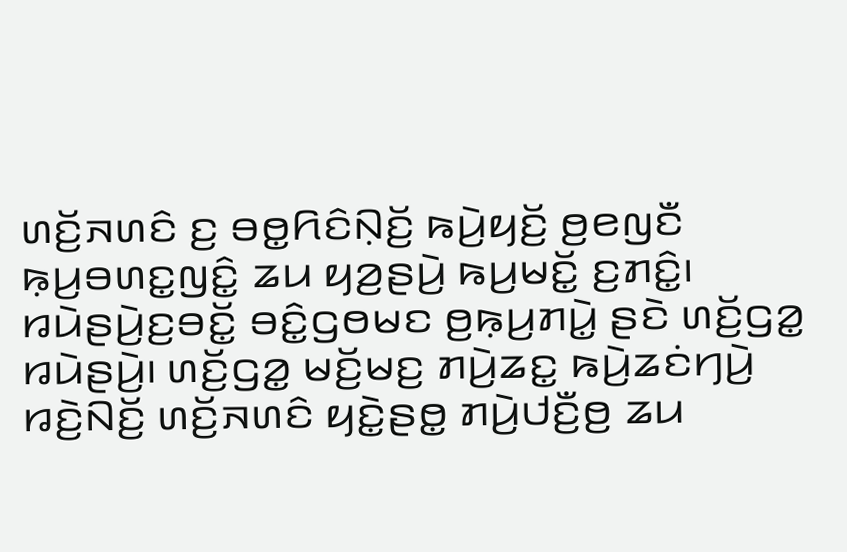ꤛꤢꤩ꤬ꤏꤛꤢꤨ ꤢ꤬ ꤋꤥ꤭ꤖꤢꤨꤡ꤫ꤢꤩ꤬ ꤒꤣꤧ꤬ꤟꤢꤩ꤬ ꤥ꤬ꤕꤜꤢꤪ ꤒ꤫ꤣ꤬ꤋꤛꤢ꤭ꤜꤢꤨ꤭ ꤘꤣ ꤟꤤ꤬ꤔꤣꤧ꤬ ꤒꤣ꤬ꤗꤢꤩ꤭ ꤢ꤬ꤊꤢꤨ꤭꤯ ꤙꤣꤧꤔꤣꤧ꤬ꤢ꤬ꤋꤢꤩ꤭ ꤋꤢꤨ꤭ꤞꤥꤗꤢ ꤥ꤬ꤒ꤫ꤣ꤬ꤊꤣꤧ꤭ ꤔꤢꤧ ꤛꤢꤩ꤬ꤞꤤ꤭ ꤙꤣꤧꤔꤣꤧ꤬꤯ ꤛꤢꤩ꤬ꤞꤤ꤭ ꤗꤢꤩ꤬ꤗꤢ꤬ ꤊꤣꤧ꤬ꤘꤢ꤭ ꤒꤣꤧ꤬ꤘꤢꤦꤚꤣꤧ꤬ ꤙꤢꤧ꤬ꤡꤢꤩ꤬ ꤛꤢꤩ꤬ꤏꤛꤢꤨ ꤟꤢꤧ꤭ꤔꤥ꤭ ꤊꤣꤧ꤬ꤓꤢꤪ꤬ꤥ꤬ ꤘꤣ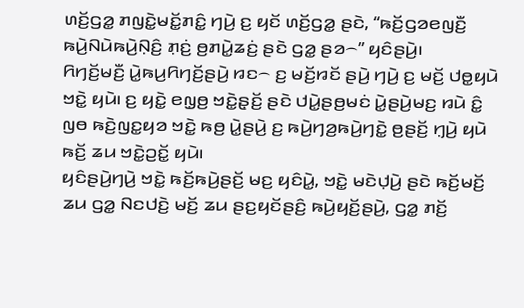ꤛꤢꤩ꤬ꤞꤤ꤭ ꤊꤜꤢꤧ꤭ꤗꤢꤩ꤭ꤊꤢꤨ꤭ ꤚꤣꤧ꤬ ꤢ꤬ ꤟꤢꤩ ꤛꤢꤩ꤬ꤞꤤ꤭ ꤔꤢꤧ, “ꤒꤢꤩ꤬ꤞꤤꤕꤜꤢꤪ꤬ ꤒꤣꤧ꤬ꤡꤣꤧꤒꤣꤧ꤬ꤡ꤫ꤢꤨ꤬ ꤊ꤫ꤢꤦ꤬ ꤥ꤬ꤊꤣꤧ꤭ꤘꤢꤦ꤬ ꤔꤢꤧ ꤞꤤ꤭ ꤔꤤ꤮” ꤟꤢꤨꤔꤣꤧ꤬꤯
ꤖꤚꤢꤩ꤬ꤗꤢꤪ꤬ ꤣꤧ꤭ꤒꤣ꤬ꤖꤚꤢꤩ꤬ꤔꤣꤧ꤬ ꤙꤢ꤮ ꤢ꤬ ꤗꤢꤩ꤬ꤙꤢꤩ ꤔꤣꤧ꤬ ꤚꤣꤧ꤬ ꤢ꤬ ꤗꤢꤩ꤬ ꤓꤥ꤭ꤟꤣꤧ ꤠꤢꤧ꤭ ꤟꤣꤧ꤯ ꤢ꤬ ꤟꤢꤧ꤭ ꤕꤜ꤫ꤥ꤬ ꤠꤢꤧ꤭ꤔ꤫ꤢꤩ꤬ ꤔꤢꤧ ꤓꤣꤧ꤭ꤔꤥ꤬ꤗꤢꤦ ꤣꤧ꤭ꤔꤣꤧ꤬ꤗꤢ꤬ ꤙꤣꤧ ꤢꤨ꤭ ꤜꤥ ꤒꤢꤧ꤬ꤜꤢ꤭ꤟꤤ ꤠꤢꤧ꤭ ꤒꤥ꤬ ꤣꤧ꤭ꤔꤣꤧ꤬ ꤢ꤬ ꤒꤣꤧ꤬ꤚꤤ꤬ꤒꤣꤧ꤬ꤚꤢꤧ꤭ ꤥ꤬ꤔꤢꤩ꤬ ꤚ꤫ꤣꤧ꤬ ꤟꤣꤧ ꤒꤢꤩ꤬ ꤘꤣ ꤠꤢꤧ꤭ꤑꤢꤩ꤭ ꤟꤣꤧ꤯
ꤟꤢꤨꤔꤣꤧ꤬ꤚꤣꤧ꤬ ꤠꤢꤧ꤭ ꤒꤢꤩ꤬ꤒꤣꤧ꤬ꤔꤢꤩ꤬ ꤗꤢ꤬ ꤟꤢꤨꤣꤧ꤭, ꤠꤢꤧ꤭ ꤗꤢꤧꤓ꤫ꤣꤧ꤬ ꤔꤢꤧ ꤒꤢꤩ꤬ꤗꤢꤩ꤬ ꤘꤣ ꤞꤤ꤭ ꤡꤢꤓꤢꤧ꤬ ꤗꤢꤩ꤬ ꤘꤣ ꤔꤢ꤬ꤟꤢꤩꤔꤢꤨ꤬ ꤒꤣꤧ꤬ꤟꤢꤩ꤬ꤔꤣꤧ꤬, ꤞꤤ꤭ ꤊꤢꤩ꤬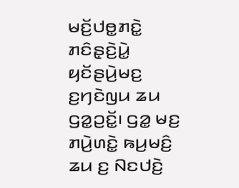ꤗꤢꤩ꤬ꤓꤥ꤭ꤊꤢꤧ꤭ ꤊꤢꤨꤔ꤫ꤢꤧ꤬ꤣꤧ꤭ ꤟꤢꤩꤔꤣꤧ꤬ꤗꤢ꤬ ꤢ꤬ꤚꤢꤧꤜꤣ ꤘꤣ ꤞꤤ꤭ꤑꤢꤩ꤭꤯ ꤞꤤ꤭ ꤗꤢ꤬ ꤊꤣꤧ꤬ꤛꤢꤧ꤭ ꤒꤣ꤬ꤗꤢꤨ꤬ ꤘꤣ ꤢ꤬ ꤡꤢꤓꤢꤧ꤬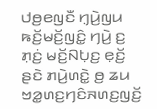ꤓꤥ꤬ꤕꤜꤢꤪ ꤚ꤫ꤣꤧ꤬ꤜꤣ ꤒꤢꤩ꤬ꤗꤢꤩ꤬ꤜꤢꤨ꤭ ꤚꤣꤧ꤬ ꤢ꤬ ꤊ꤫ꤢꤦ꤬ ꤗꤢꤩ꤬ꤡꤝ꤫ꤢ꤬ ꤕ꤫ꤢꤩ꤬ ꤔꤢꤧ ꤊꤣꤧ꤬ꤛꤢꤧ꤭ ꤥ꤬ ꤘꤣ ꤠꤤ꤭ꤛꤢ꤬ꤚꤢꤨꤏꤛꤢ꤬ꤜꤢꤩ꤬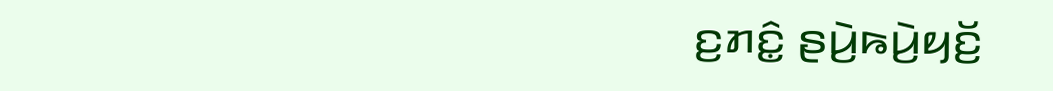ꤢ꤬ꤊꤢꤨ꤭ ꤔꤣꤧ꤬ꤒꤣꤧ꤬ꤟꤢꤩ꤬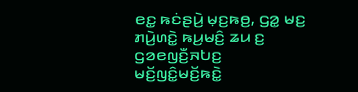ꤕꤢ꤭ ꤒꤢꤦꤔꤣꤧ꤬ ꤗ꤫ꤢ꤬ꤒꤥ꤬, ꤞꤤ꤭ ꤗꤢ꤬ ꤊꤣꤧ꤬ꤛꤢꤧ꤭ ꤒꤣ꤬ꤗꤢꤨ꤬ ꤘꤣ ꤢ꤬ ꤞꤤꤕꤜꤢꤪ꤬ꤏꤝꤢ꤬ ꤗꤢꤩ꤬ꤜꤢꤨ꤭ꤗꤢꤩ꤬ꤒꤢꤧ꤭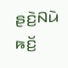ꤔꤢꤧ꤬ꤡꤣꤧ ꤒꤢꤩ꤬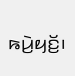ꤒꤣꤧ꤬ꤟꤢꤩ꤬꤯